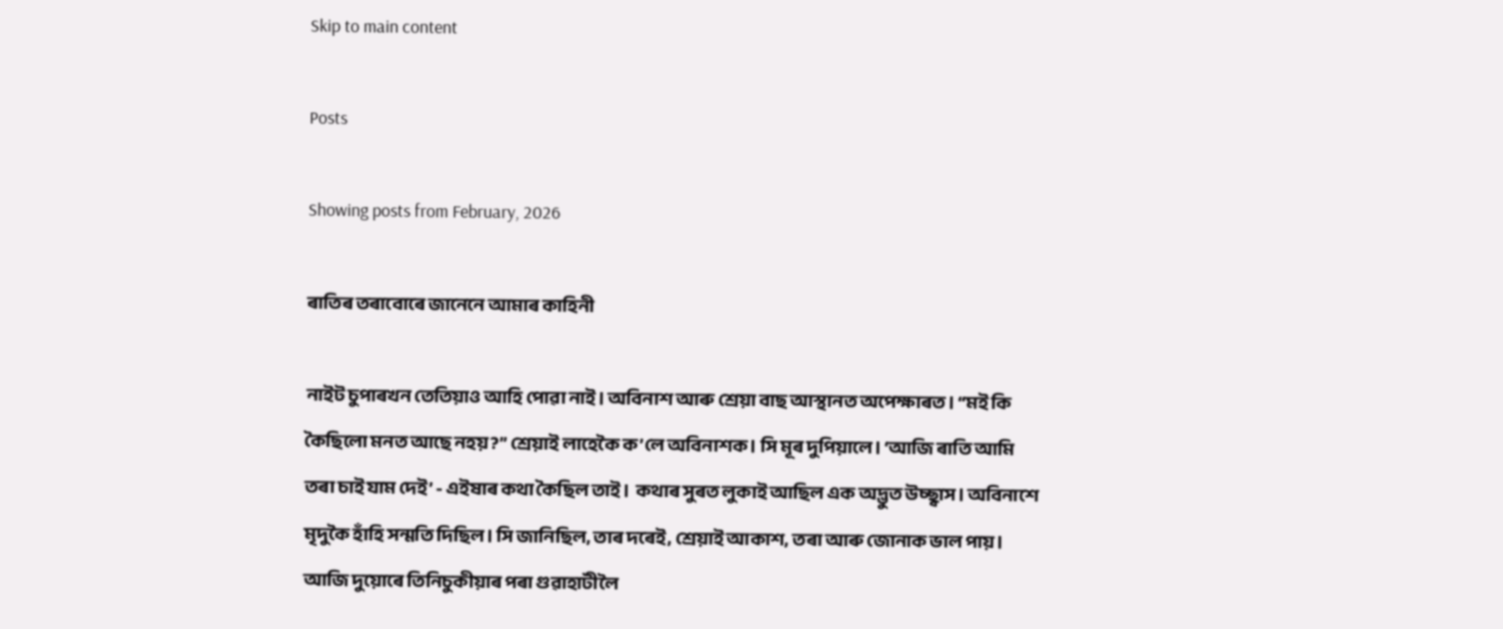Skip to main content

Posts

Showing posts from February, 2026

ৰাতিৰ তৰাবোৰে জানেনে আমাৰ কাহিনী

নাইট চুপাৰখন তেতিয়াও আহি পোৱা নাই। অবিনাশ আৰু শ্ৰেয়া বাছ আস্থানত অপেক্ষাৰত। “মই কি কৈছিলো মনত আছে নহয়?” শ্ৰেয়াই লাহেকৈ ক’লে অবিনাশক। সি মূৰ দুপিয়ালে। ‘আজি ৰাতি আমি তৰা চাই যাম দেই’ - এইষাৰ কথা কৈছিল তাই।  কথাৰ সুৰত লুকাই আছিল এক অদ্ভুত উচ্ছ্বাস। অবিনাশে মৃদুকৈ হাঁহি সন্মতি দিছিল। সি জানিছিল, তাৰ দৰেই, শ্ৰেয়াই আকাশ, তৰা আৰু জোনাক ভাল পায়।  আজি দুয়োৰে তিনিচুকীয়াৰ পৰা গুৱাহাটীলৈ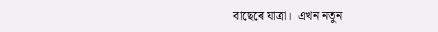বাছেৰে যাত্ৰা।  এখন নতুন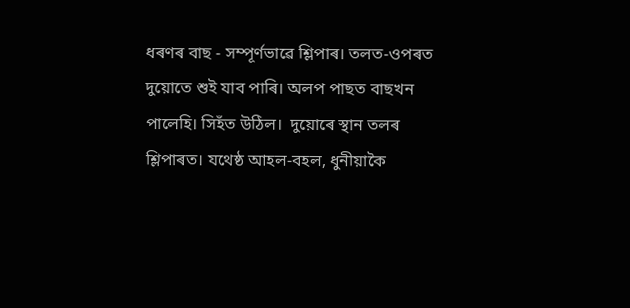ধৰণৰ বাছ - সম্পূৰ্ণভাৱে শ্লিপাৰ। তলত-ওপৰত দুয়োতে শুই যাব পাৰি। অলপ পাছত বাছখন পালেহি। সিহঁত উঠিল।  দুয়োৰে স্থান তলৰ শ্লিপাৰত। যথেষ্ঠ আহল-বহল, ধুনীয়াকৈ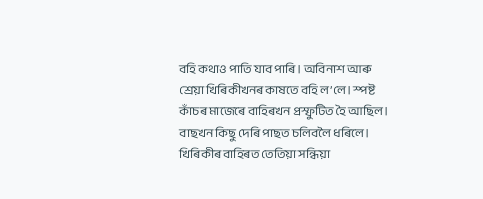বহি কথাও পাতি যাব পাৰি। অবিনাশ আৰু শ্ৰেয়া খিৰিকীখনৰ কাষতে বহি ল’লে। স্পষ্ট কাঁচৰ মাজেৰে বাহিৰখন প্ৰস্ফুটিত হৈ আছিল। বাছখন কিছু দেৰি পাছত চলিবলৈ ধৰিলে।  খিৰিকীৰ বাহিৰত তেতিয়া সন্ধিয়া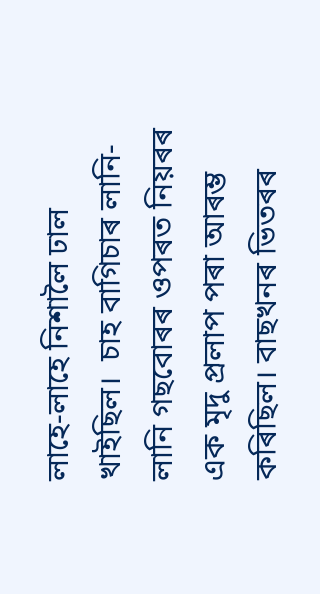লাহে-লাহে নিশালৈ ঢাল খাইছিল।  চাহ বাগিচাৰ লানি-লানি গছবোৰৰ ওপৰত নিয়ৰৰ এক মৃদু প্ৰলাপ পৰা আৰম্ভ কৰিছিল। বাছখনৰ ভিতৰৰ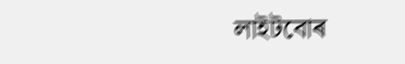লাইটবোৰ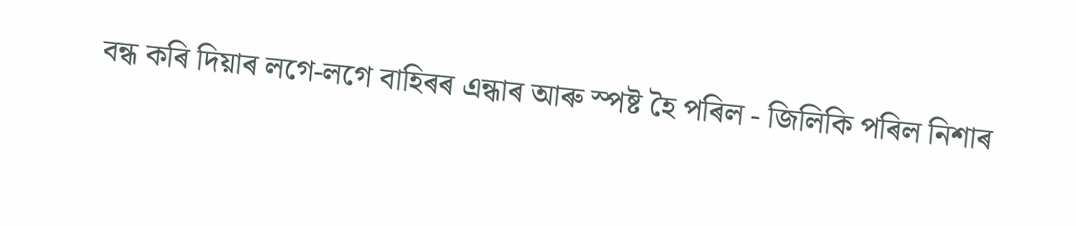বন্ধ কৰি দিয়াৰ লগে-লগে বাহিৰৰ এন্ধাৰ আৰু স্পষ্ট হৈ পৰিল - জিলিকি পৰিল নিশাৰ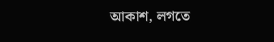আকাশ, লগতে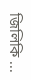জিলিকি ...